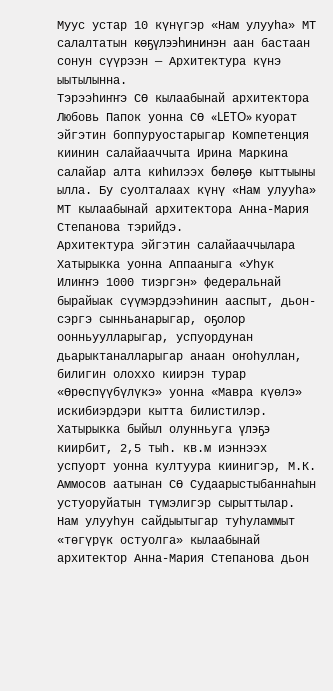Муус устар 10 күнүгэр «Нам улууһа» МТ салалтатын көҕүлээһининэн аан бастаан сонун сүүрээн — Архитектура күнэ ыытылынна.
Тэрээһиҥҥэ СӨ кылаабынай архитектора Любовь Папок уонна СӨ «LETO» куорат эйгэтин боппуруостарыгар Компетенция киинин салайааччыта Ирина Маркина салайар алта киһилээх бөлөҕө кыттыыны ылла. Бу суолталаах күнү «Нам улууһа» МТ кылаабынай архитектора Анна-Мария Степанова тэрийдэ.
Архитектура эйгэтин салайааччылара Хатырыкка уонна Аппааныга «Уһук Илиҥҥэ 1000 тиэргэн» федеральнай бырайыак сүүмэрдээһинин ааспыт, дьон-сэргэ сынньанарыгар, оҕолор оонньуулларыгар, успуордунан дьарыктаналларыгар анаан оҥоһуллан, билигин олоххо киирэн турар «Өрөспүүбүлүкэ» уонна «Мавра күөлэ» искибиэрдэри кытта билистилэр. Хатырыкка быйыл олунньуга үлэҕэ киирбит, 2,5 тыһ. кв.м иэннээх успуорт уонна култуура киинигэр, М.К. Аммосов аатынан СӨ Судаарыстыбаннаһын устуоруйатын түмэлигэр сырыттылар.
Нам улууһун сайдыытыгар туһуламмыт «төгүрүк остуолга» кылаабынай архитектор Анна-Мария Степанова дьон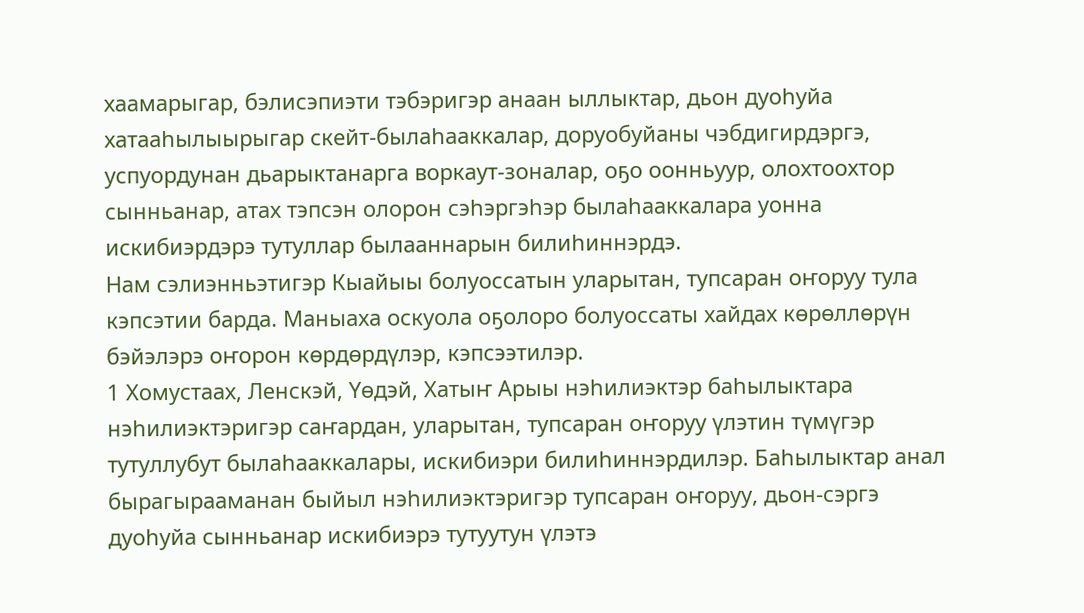хаамарыгар, бэлисэпиэти тэбэригэр анаан ыллыктар, дьон дуоһуйа хатааһылыырыгар скейт-былаһааккалар, доруобуйаны чэбдигирдэргэ, успуордунан дьарыктанарга воркаут-зоналар, оҕо оонньуур, олохтоохтор сынньанар, атах тэпсэн олорон сэһэргэһэр былаһааккалара уонна искибиэрдэрэ тутуллар былааннарын билиһиннэрдэ.
Нам сэлиэнньэтигэр Кыайыы болуоссатын уларытан, тупсаран оҥоруу тула кэпсэтии барда. Маныаха оскуола оҕолоро болуоссаты хайдах көрөллөрүн бэйэлэрэ оҥорон көрдөрдүлэр, кэпсээтилэр.
1 Хомустаах, Ленскэй, Үөдэй, Хатыҥ Арыы нэһилиэктэр баһылыктара нэһилиэктэригэр саҥардан, уларытан, тупсаран оҥоруу үлэтин түмүгэр тутуллубут былаһааккалары, искибиэри билиһиннэрдилэр. Баһылыктар анал бырагырааманан быйыл нэһилиэктэригэр тупсаран оҥоруу, дьон-сэргэ дуоһуйа сынньанар искибиэрэ тутуутун үлэтэ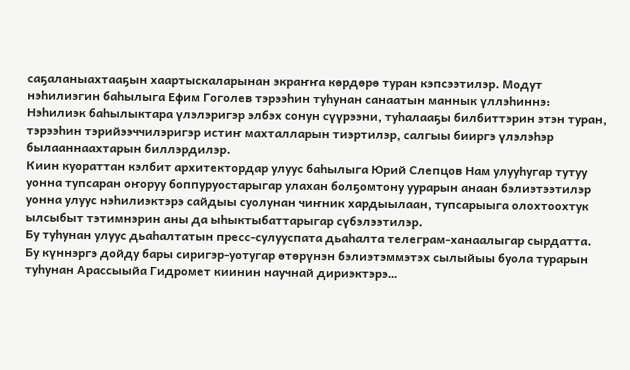саҕаланыахтааҕын хаартыскаларынан экраҥҥа көрдөрө туран кэпсээтилэр. Модут нэһилиэгин баһылыга Ефим Гоголев тэрээһин туһунан санаатын маннык үллэһиннэ:
Нэһилиэк баһылыктара үлэлэригэр элбэх сонун сүүрээни, туһалааҕы билбиттэрин этэн туран, тэрээһин тэрийээччилэригэр истиҥ махталларын тиэртилэр, салгыы бииргэ үлэлэһэр былааннаахтарын биллэрдилэр.
Киин куораттан кэлбит архитектордар улуус баһылыга Юрий Слепцов Нам улууһугар тутуу уонна тупсаран оҥоруу боппуруостарыгар улахан болҕомтону уурарын анаан бэлиэтээтилэр уонна улуус нэһилиэктэрэ сайдыы суолунан чиҥник хардыылаан, тупсарыыга олохтоохтук ылсыбыт тэтимнэрин аны да ыһыктыбаттарыгар сүбэлээтилэр.
Бу туһунан улуус дьаһалтатын пресс-сулууспата дьаһалта телеграм-ханаалыгар сырдатта.
Бу күннэргэ дойду бары сиригэр-уотугар өтөрүнэн бэлиэтэммэтэх сылыйыы буола турарын туһунан Арассыыйа Гидромет киинин научнай дириэктэрэ…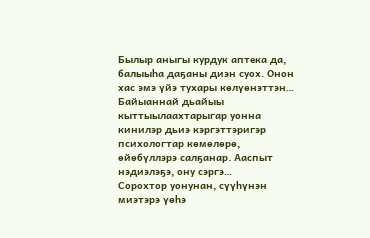Былыр аныгы курдук аптека да, балыыһа даҕаны диэн суох. Онон хас эмэ үйэ тухары көлүөнэттэн…
Байыаннай дьайыы кыттыылаахтарыгар уонна кинилэр дьиэ кэргэттэригэр психологтар көмөлөрө, өйөбүллэрэ салҕанар. Ааспыт нэдиэлэҕэ, ону сэргэ…
Сорохтор уонунан, сүүһүнэн миэтэрэ үөһэ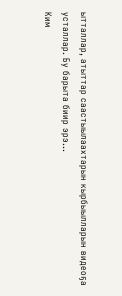ытталлар, атыттар саастыылаахтарын кырбыылларын видеоҕа усталлар. Бу барыта биир эрэ…
Ким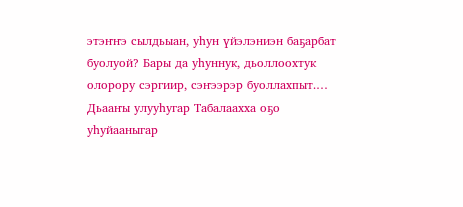этэҥҥэ сылдьыан, уһун үйэлэниэн баҕарбат буолуой? Бары да уһуннук, дьоллоохтук олорору сэргиир, сэҥээрэр буоллахпыт.…
Дьааҥы улууhугар Табалаахха оҕо уhуйааныгар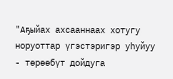"Аҕыйах ахсааннаах хотугу норуоттар үгэстэригэр уhуйуу - төрөөбүт дойдуга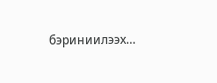бэриниилээх…